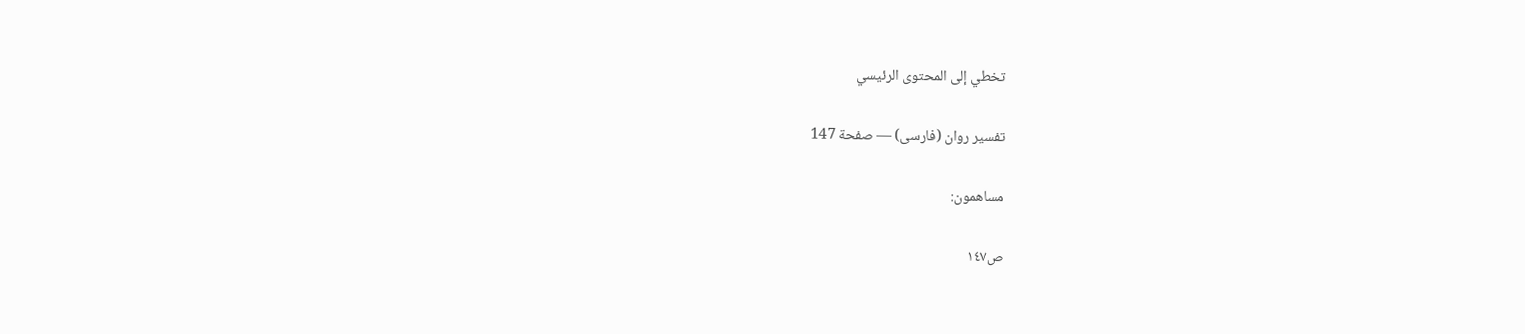تخطي إلى المحتوى الرئيسي

تفسير روان (فارسى) — صفحة 147

مساهمون:

ص١٤٧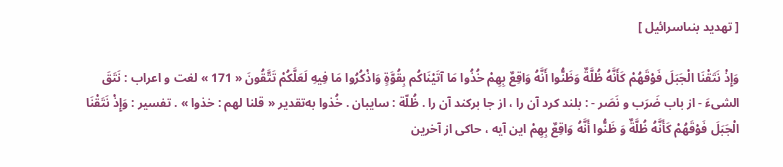[ تهديد بنىاسرائيل ]

وَإِذْ نَتَقْنَا الْجَبَلَ فَوْقَهُمْ كَأَنَّهُ ظُلَّةٌ وَظَنُّوا أَنَّهُ وَاقِعٌ بِهِمْ خُذُوا مَا آتَيْنَاكُم بِقُوَّةٍ وَاذْكُرُوا مَا فِيهِ لَعَلَّكُمْ تَتَّقُونَ « 171 » لغت و اعراب : نَتَقَ الشىءَ - از باب ضَرَب و نَصَر - : بلند كرد آن را ، از جا بركند آن را . ظُلّة : سايبان . خُذوا به‌تقدير « قلنا لهم : خذوا » . تفسير : وَإِذْ نَتَقْنَا الْجَبَلَ فَوْقَهُمْ كَأَنَّهُ ظُلَّةٌ وَ ظَنُّوا أَنَّهُ وَاقِعٌ بِهِمْ اين آيه ، حاكى از آخرين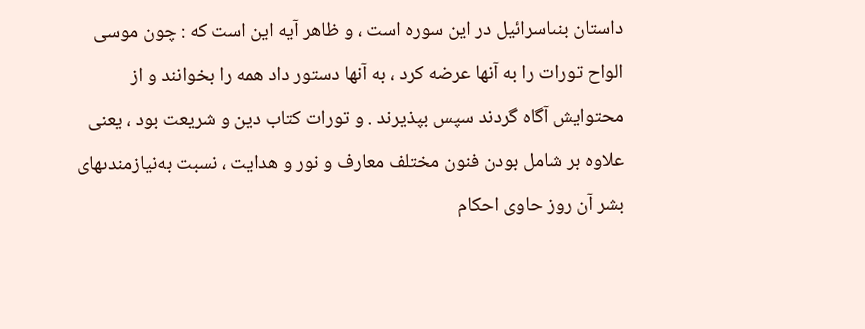داستان بنىاسرائيل در اين سوره است ، و ظاهر آيه اين است كه : چون موسى الواح تورات را به آنها عرضه كرد ، به آنها دستور داد همه را بخوانند و از محتوايش آگاه گردند سپس بپذيرند . و تورات كتاب دين و شريعت بود ، يعنى علاوه بر شامل بودن فنون مختلف معارف و نور و هدايت ، نسبت به‌نيازمندىهاى بشر آن روز حاوى احكام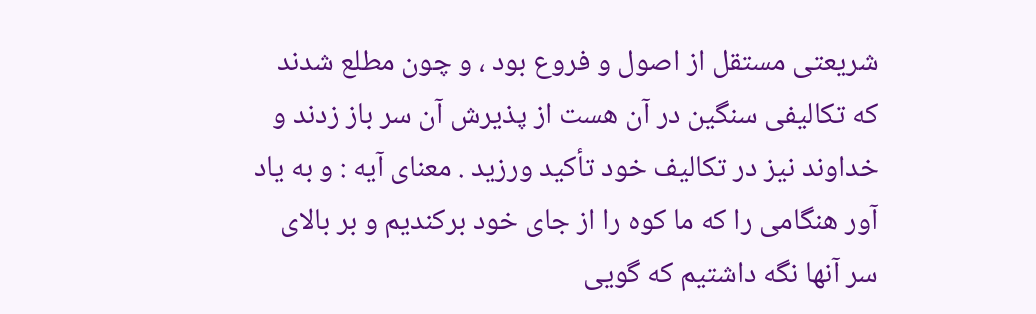شريعتى مستقل از اصول و فروع بود ، و چون مطلع شدند كه تكاليفى سنگين در آن هست از پذيرش آن سر باز زدند و خداوند نيز در تكاليف خود تأكيد ورزيد . معناى آيه : و به ياد آور هنگامى را كه ما كوه را از جاى خود بركنديم و بر بالاى سر آنها نگه داشتيم كه گويى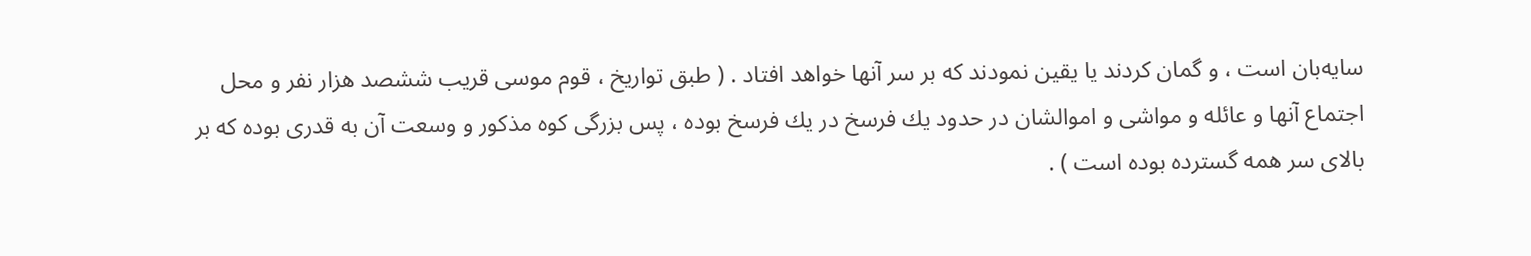سايه‌بان است ، و گمان كردند يا يقين نمودند كه بر سر آنها خواهد افتاد . ( طبق تواريخ ، قوم موسى قريب ششصد هزار نفر و محل اجتماع آنها و عائله و مواشى و اموالشان در حدود يك فرسخ در يك فرسخ بوده ، پس بزرگى كوه مذكور و وسعت آن به قدرى بوده كه بر بالاى سر همه گسترده بوده است ) .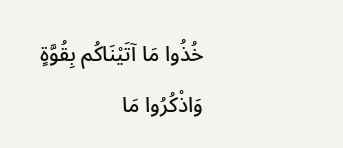خُذُوا مَا آتَيْنَاكُم بِقُوَّةٍ وَاذْكُرُوا مَا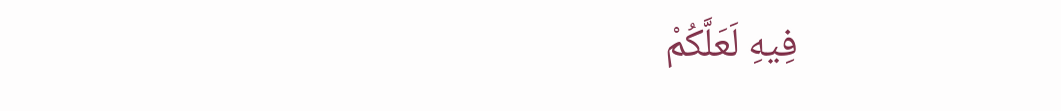فِيهِ لَعَلَّكُمْ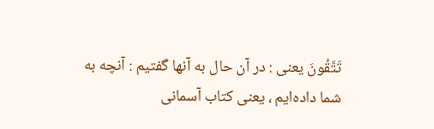تَتَّقُونَ يعنى : در آن حال به آنها گفتيم : آنچه به شما داده‌ايم ، يعنى كتاب آسمانى